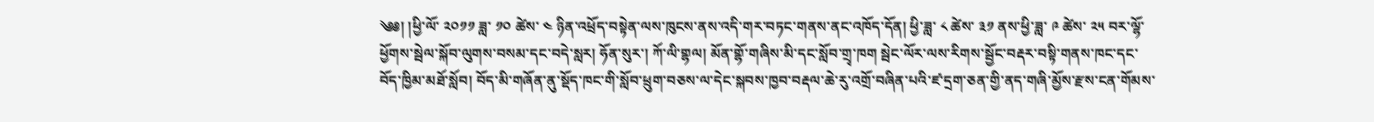༄༅། །ཕྱི་ལོ་ ༢༠༡༡ ཟླ་ ༡༠ ཚེས་ ༤ ཉིན་འཕྲོད་བསྟེན་ལས་ཁུངས་ནས་འདི་གར་བཏང་གནས་ནང་འཁོད་དོན། ཕྱི་ཟླ་ ༨ ཚེས་ ༣༡ ནས་ཕྱི་ཟླ་ ༩ ཚེས་ ༢༥ བར་ལྷོ་ཕྱོགས་སྦེལ་སྐོབ་ལུགས་བསམ་དང་བདེ་སླར། ཧོན་སུར་། ཀོ་ལི་གྷལ། མོན་གྷོ་གཞིས་མི་དང་སློབ་གྲྭ་ཁག སྦེང་ལོར་ལས་རིགས་སྦྱོང་བརྡར་བསྟི་གནས་ཁང་དང་བོད་ཁྱིམ་མཐོ་སློབ། བོད་མི་གཞོན་ནུ་སྡོད་ཁང་གི་སློབ་ཕྲུག་བཅས་ལ་དེང་སྐབས་ཁྱབ་བརྡལ་ཆེ་རུ་འགྲོ་བཞིན་པའི་ཛ་དྲག་ཅན་གྱི་ནད་གཞི་མྱོས་རྫས་ངན་གོམས་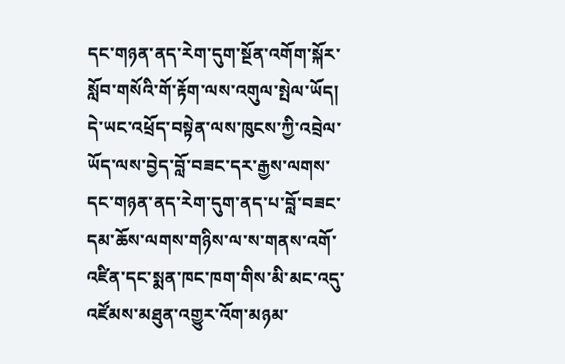དང་གཉན་ནད་རེག་དུག་སྔོན་འགོག་སྐོར་སློབ་གསོའི་གོ་རྟོག་ལས་འགུལ་སྤེལ་ཡོད། དེ་ཡང་འཕྲོད་བསྟེན་ལས་ཁུངས་ཀྱི་འབྲེལ་ཡོད་ལས་བྱེད་བློ་བཟང་དར་རྒྱས་ལགས་དང་གཉན་ནད་རེག་དུག་ནད་པ་བློ་བཟང་དམ་ཆོས་ལགས་གཉིས་ལ་ས་གནས་འགོ་འཛིན་དང་སྨན་ཁང་ཁག་གིས་མི་མང་འདུ་འཛོམས་མཐུན་འགྱུར་འོག་མཉམ་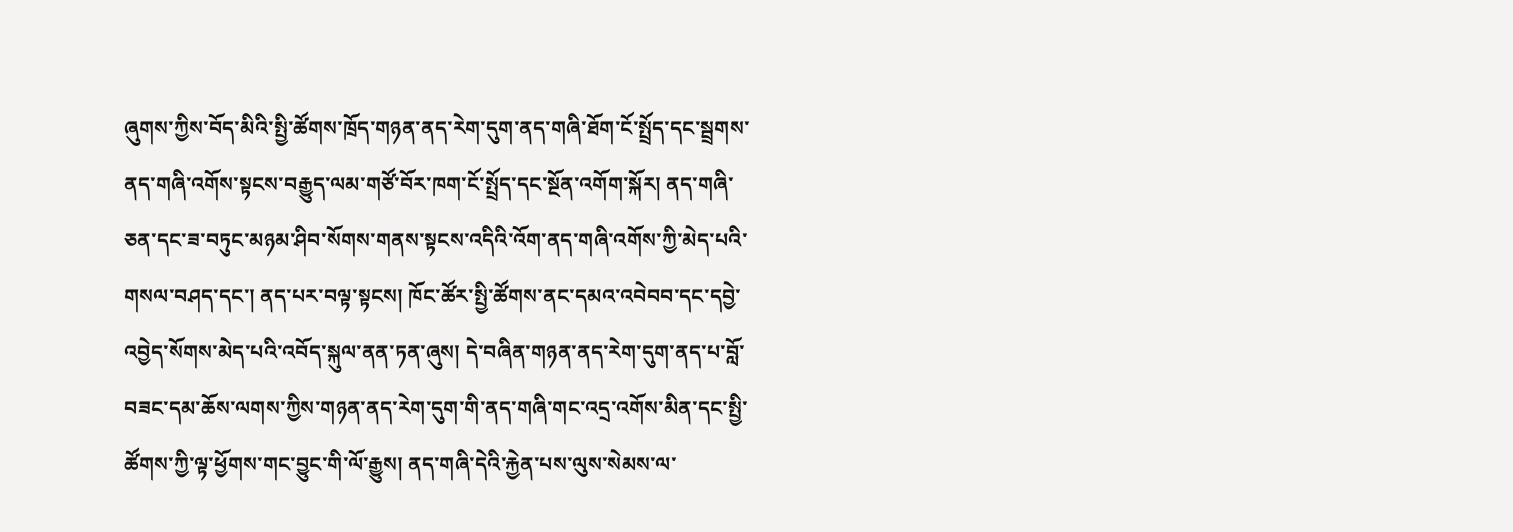ཞུགས་ཀྱིས་བོད་མིའི་སྤྱི་ཚོགས་ཁྲོད་གཉན་ནད་རེག་དུག་ནད་གཞི་ཐོག་ངོ་སྤྲོད་དང་སྦྲགས་ནད་གཞི་འགོས་སྟངས་བརྒྱུད་ལམ་གཙོ་བོར་ཁག་ངོ་སྤྲོད་དང་སྔོན་འགོག་སྐོར། ནད་གཞི་ཅན་དང་ཟ་བཏུང་མཉམ་ཤིབ་སོགས་གནས་སྟངས་འདིའི་འོག་ནད་གཞི་འགོས་ཀྱི་མེད་པའི་གསལ་བཤད་དང་། ནད་པར་བལྟ་སྟངས། ཁོང་ཚོར་སྤྱི་ཚོགས་ནང་དམའ་འབེབབ་དང་དབྱེ་འབྱེད་སོགས་མེད་པའི་འབོད་སྐུལ་ནན་ཏན་ཞུས། དེ་བཞིན་གཉན་ནད་རེག་དུག་ནད་པ་བློ་བཟང་དམ་ཆོས་ལགས་ཀྱིས་གཉན་ནད་རེག་དུག་གི་ནད་གཞི་གང་འདྲ་འགོས་མིན་དང་སྤྱི་ཚོགས་ཀྱི་ལྟ་ཕྱོགས་གང་བྱུང་གི་ལོ་རྒྱུས། ནད་གཞི་དེའི་རྐྱེན་པས་ལུས་སེམས་ལ་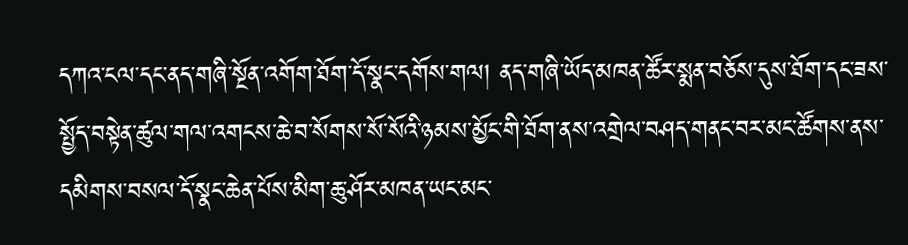དཀའ་ངལ་དང་ནད་གཞི་སྔོན་འགོག་ཐོག་དོ་སྣང་དགོས་གལ། ནད་གཞི་ཡོད་མཁན་ཚོར་སྨན་བཅོས་དུས་ཐོག་དང་ཟས་སྤྱོད་བསྟེན་ཚུལ་གལ་འགངས་ཆེ་བ་སོགས་སོ་སོའི་ཉམས་མྱོང་གི་ཐོག་ནས་འགྲེལ་བཤད་གནང་བར་མང་ཚོགས་ནས་དམིགས་བསལ་དོ་སྣང་ཆེན་པོས་མིག་ཆུ་ཤོར་མཁན་ཡང་མང་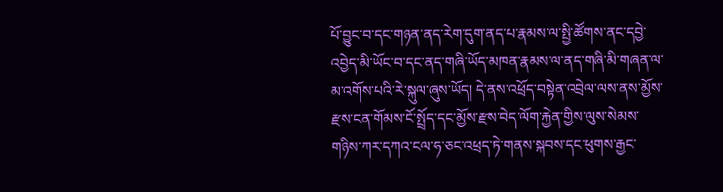པོ་བྱུང་བ་དང་གཉན་ནད་རེག་དུག་ནད་པ་རྣམས་ལ་སྤྱི་ཚོགས་ནང་དབྱེ་འབྱེད་མི་ཡོང་བ་དང་ནད་གཞི་ཡོད་མཁན་རྣམས་ལ་ནད་གཞི་མི་གཞན་ལ་མ་འགོས་པའི་རེ་སྐུལ་ཞུས་ཡོད། དེ་ནས་འཕྲོད་བསྟེན་འབྲེལ་ལས་ནས་མྱོས་རྫས་ངན་གོམས་ངོ་སྤྲོད་དང་མྱོས་རྫས་བེད་ལོག་རྐྱེན་གྱིས་ལུས་སེམས་གཉིས་ཀར་དཀའ་ངལ་ཧ་ཅང་འཕྲད་ཏེ་གནས་སྐབས་དང་ཕུགས་རྒྱང་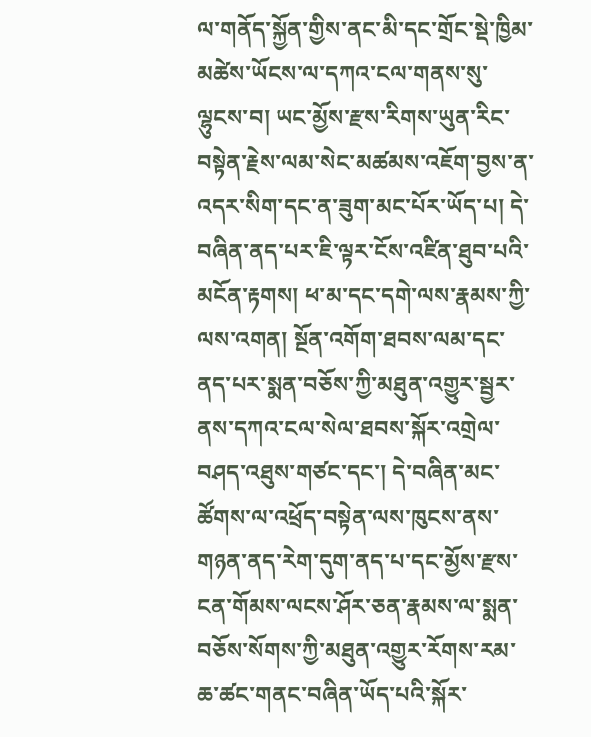ལ་གནོད་སྐྱོན་གྱིས་ནང་མི་དང་གྲོང་སྡེ་ཁྱིམ་མཚེས་ཡོངས་ལ་དཀའ་ངལ་གནས་སུ་ལྷུངས་བ། ཡང་མྱོས་རྫས་རིགས་ཡུན་རིང་བསྟེན་རྗེས་ལམ་སེང་མཚམས་འཇོག་བྱས་ན་འདར་སིག་དང་ན་ཟུག་མང་པོར་ཡོད་པ། དེ་བཞིན་ནད་པར་ཇི་ལྟར་ངོས་འཛིན་ཐུབ་པའི་མངོན་རྟགས། ཕ་མ་དང་དགེ་ལས་རྣམས་ཀྱི་ལས་འགན། སྔོན་འགོག་ཐབས་ལམ་དང་ནད་པར་སྨན་བཅོས་ཀྱི་མཐུན་འགྱུར་སྦྱར་ནས་དཀའ་ངལ་སེལ་ཐབས་སྐོར་འགྲེལ་བཤད་འཐུས་གཙང་དང་། དེ་བཞིན་མང་ཚོགས་ལ་འཕྲོད་བསྟེན་ལས་ཁུངས་ནས་གཉན་ནད་རེག་དུག་ནད་པ་དང་མྱོས་རྫས་ངན་གོམས་ལངས་ཤོར་ཅན་རྣམས་ལ་སྨན་བཅོས་སོགས་ཀྱི་མཐུན་འགྱུར་རོགས་རམ་ཆ་ཚང་གནང་བཞིན་ཡོད་པའི་སྐོར་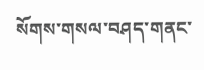སོགས་གསལ་བཤད་གནང་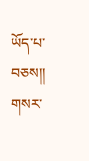ཡོད་པ་བཅས།།
གསར་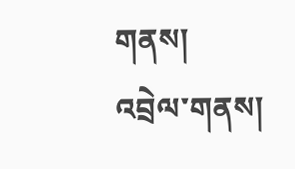གནས།
འབྲེལ་གནས།